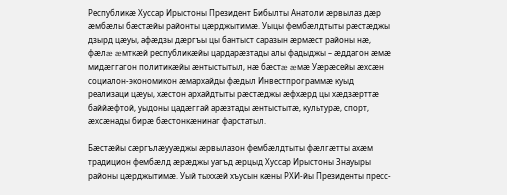Республикæ Хуссар Ирыстоны Президент Бибылты Анатоли æрвылаз дæр æмбæлы бæстæйы районты цæрджытимæ. Уыцы фембæлдтыты рæстæджы дзырд цæуы, афæдзы дæргъы цы бантыст саразын æрмæст районы нæ, фæлæ æмткæй республикæйы цардарæзтады алы фадыджы – æддагон æмæ мидæггагон политикæйы æнтыстытыл, нæ бæстæ æмæ Уæрæсейы æхсæн социалон-экономикон æмархайды фæдыл Инвестпрограммæ куыд реализаци цæуы, хæстон архайдтыты рæстæджы æфхæрд цы хæдзæрттæ баййæфтой, уыдоны цадæггай арæзтады æнтыстытæ, культурæ, спорт, æхсæнады бирæ бæстонкæнинаг фарстатыл.

Бæстæйы сæргълæууæджы æрвылазон фембæлдтыты фæлгæтты ахæм традицион фембæлд æрæджы уагъд æрцыд Хуссар Ирыстоны Знауыры районы цæрджытимæ. Уый тыххæй хъусын кæны РХИ-йы Президенты пресс-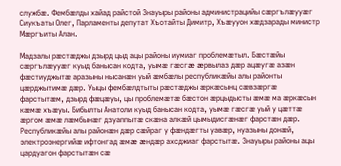службæ. Фембæлды хайад райстой Знауыры районы администрацийы сæргълæууæг Сиукъаты Олег, Парламенты депутат Хъотайты Димитр, Хъæууон хæдзарады министр Мæргъиты Алан.

Мадзалы рæстæджы дзырд цыд ацы районы иумиаг проблемæтыл. Бæстæйы сæргълæууæг куыд банысан кодта, уымæ гæсгæ æрвылаз дæр ацæугæ азæн фæстиуджытæ аразыны нысанæн уый æмбæлы республикæйы алы районты цæрджытимæ дæр. Уыцы фембæлдтыты рæстæджы æркæсынц сæвзæргæ фарстытæм, дзырд фæцæуы, цы проблемæтæ бæстон æрцыдысты æмæ ма æркæсын кæмæ хъæуы. Бибылты Анатоли куыд банысан кодта, уымæ гæсгæ уый у цæттæ æргом æмæ лæмбынæг дзуаппытæ скæна алкæй цымыдисгæнæг фарстæн дæр. Республикæйы алы районæн дæр сæйраг у фæндæгты уавæр, нуазыны донæй, электроэнергийæ ифтонгад æмæ æндæр ахсджиаг фарстытæ. Знауыры районы ацы цардуагон фарстытæн сæ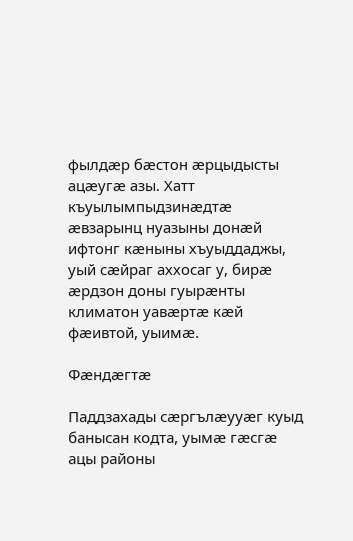фылдæр бæстон æрцыдысты ацæугæ азы. Хатт къуылымпыдзинæдтæ æвзарынц нуазыны донæй ифтонг кæныны хъуыддаджы, уый сæйраг аххосаг у, бирæ æрдзон доны гуырæнты  климатон уавæртæ кæй фæивтой, уыимæ.

Фæндæгтæ

Паддзахады сæргълæууæг куыд банысан кодта, уымæ гæсгæ ацы районы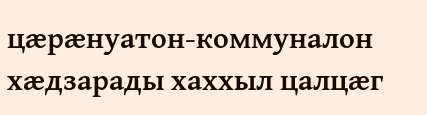цæрæнуатон-коммуналон хæдзарады хаххыл цалцæг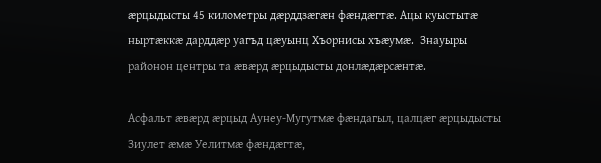æрцыдысты 45 километры дæрддзæгæн фæндæгтæ. Ацы куыстытæ ныртæккæ дарддæр уагъд цæуынц Хъорнисы хъæумæ.  Знауыры районон центры та æвæрд æрцыдысты донлæдæрсæнтæ.

Асфальт æвæрд æрцыд Аунеу-Мугутмæ фæндагыл, цалцæг æрцыдысты Зиулет æмæ Уелитмæ фæндæгтæ,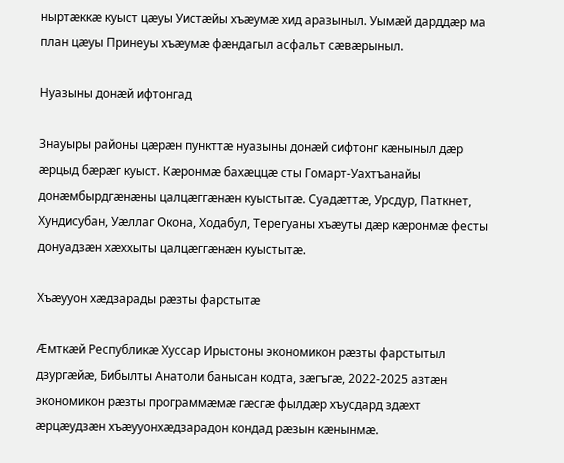ныртæккæ куыст цæуы Уистæйы хъæумæ хид аразыныл. Уымæй дарддæр ма план цæуы Принеуы хъæумæ фæндагыл асфальт сæвæрыныл.

Нуазыны донæй ифтонгад

Знауыры районы цæрæн пункттæ нуазыны донæй сифтонг кæныныл дæр æрцыд бæрæг куыст. Кæронмæ бахæццæ сты Гомарт-Уахтъанайы донæмбырдгæнæны цалцæггæнæн куыстытæ. Суадæттæ, Урсдур, Паткнет, Хундисубан, Уæллаг Окона, Ходабул, Терегуаны хъæуты дæр кæронмæ фесты донуадзæн хæххыты цалцæггæнæн куыстытæ.

Хъæууон хæдзарады рæзты фарстытæ

Æмткæй Республикæ Хуссар Ирыстоны экономикон рæзты фарстытыл дзургæйæ, Бибылты Анатоли банысан кодта, зæгъгæ, 2022-2025 азтæн экономикон рæзты программæмæ гæсгæ фылдæр хъусдард здæхт æрцæудзæн хъæууонхæдзарадон кондад рæзын кæнынмæ.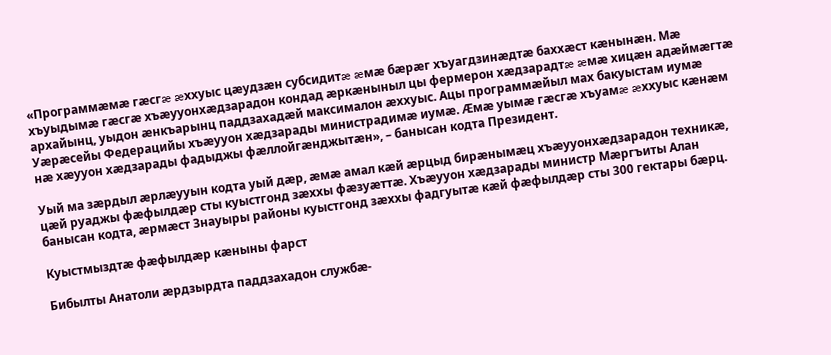«Программæмæ гæсгæ æххуыс цæудзæн субсидитæ æмæ бæрæг хъуагдзинæдтæ баххæст кæнынæн. Мæ хъуыдымæ гæсгæ хъæууонхæдзарадон кондад æркæныныл цы фермерон хæдзарадтæ æмæ хицæн адæймæгтæ архайынц, уыдон æнкъарынц паддзахадæй максималон æххуыс. Ацы программæйыл мах бакуыстам иумæ Уæрæсейы Федерацийы хъæууон хæдзарады министрадимæ иумæ. Æмæ уымæ гæсгæ хъуамæ æххуыс кæнæм нæ хæууон хæдзарады фадыджы фæллойгæнджытæн», – банысан кодта Президент.

Уый ма зæрдыл æрлæууын кодта уый дæр, æмæ амал кæй æрцыд бирæнымæц хъæууонхæдзарадон техникæ, цæй руаджы фæфылдæр сты куыстгонд зæххы фæзуæттæ. Хъæууон хæдзарады министр Мæргъиты Алан банысан кодта, æрмæст Знауыры районы куыстгонд зæххы фадгуытæ кæй фæфылдæр сты 300 гектары бæрц.

Куыстмыздтæ фæфылдæр кæныны фарст

Бибылты Анатоли æрдзырдта паддзахадон службæ-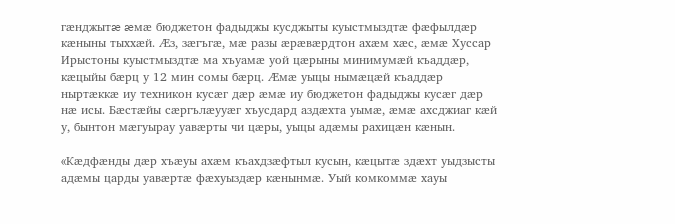гæнджытæ æмæ бюджетон фадыджы кусджыты куыстмыздтæ фæфылдæр кæныны тыххæй. Æз, зæгъгæ, мæ разы æрæвæрдтон ахæм хæс, æмæ Хуссар Ирыстоны куыстмыздтæ ма хъуамæ уой цæрыны минимумæй къаддæр, кæцыйы бæрц у 12 мин сомы бæрц. Æмæ уыцы нымæцæй къаддæр ныртæккæ иу техникон кусæг дæр æмæ иу бюджетон фадыджы кусæг дæр нæ исы. Бæстæйы сæргълæууæг хъусдард аздæхта уымæ, æмæ ахсджиаг кæй у, бынтон мæгуырау уавæрты чи цæры, уыцы адæмы рахицæн кæнын.

«Кæдфæнды дæр хъæуы ахæм къахдзæфтыл кусын, кæцытæ здæхт уыдзысты адæмы царды уавæртæ фæхуыздæр кæнынмæ. Уый комкоммæ хауы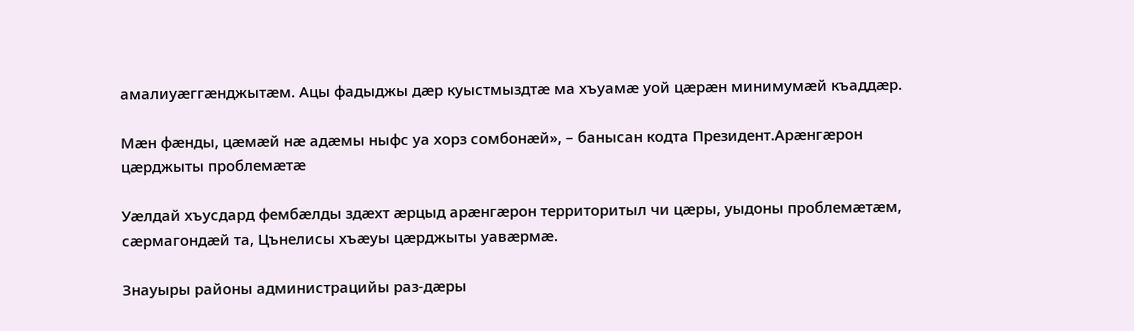амалиуæггæнджытæм. Ацы фадыджы дæр куыстмыздтæ ма хъуамæ уой цæрæн минимумæй къаддæр.

Мæн фæнды, цæмæй нæ адæмы ныфс уа хорз сомбонæй», – банысан кодта Президент.Арæнгæрон цæрджыты проблемæтæ

Уæлдай хъусдард фембæлды здæхт æрцыд арæнгæрон территоритыл чи цæры, уыдоны проблемæтæм, сæрмагондæй та, Цънелисы хъæуы цæрджыты уавæрмæ.

Знауыры районы администрацийы раз-дæры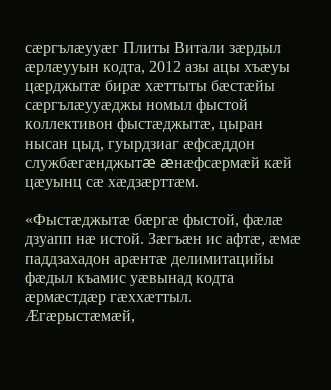сæргълæууæг Плиты Витали зæрдыл æрлæууын кодта, 2012 азы ацы хъæуы цæрджытæ бирæ хæттыты бæстæйы сæргълæууæджы номыл фыстой коллективон фыстæджытæ, цыран нысан цыд, гуырдзиаг æфсæддон службæгæнджытæ æнæфсæрмæй кæй цæуынц сæ хæдзæрттæм.

«Фыстæджытæ бæргæ фыстой, фæлæ дзуапп нæ истой. Зæгъæн ис афтæ, æмæ паддзахадон арæнтæ делимитацийы фæдыл къамис уæвынад кодта æрмæстдæр гæххæттыл. Æгæрыстæмæй,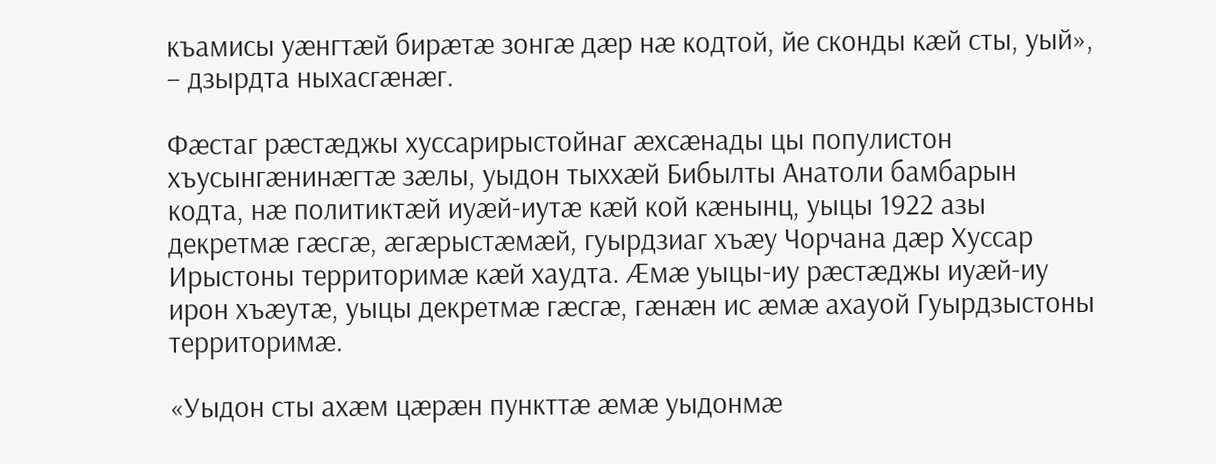къамисы уæнгтæй бирæтæ зонгæ дæр нæ кодтой, йе сконды кæй сты, уый», – дзырдта ныхасгæнæг.

Фæстаг рæстæджы хуссарирыстойнаг æхсæнады цы популистон хъусынгæнинæгтæ зæлы, уыдон тыххæй Бибылты Анатоли бамбарын кодта, нæ политиктæй иуæй-иутæ кæй кой кæнынц, уыцы 1922 азы декретмæ гæсгæ, æгæрыстæмæй, гуырдзиаг хъæу Чорчана дæр Хуссар Ирыстоны территоримæ кæй хаудта. Æмæ уыцы-иу рæстæджы иуæй-иу ирон хъæутæ, уыцы декретмæ гæсгæ, гæнæн ис æмæ ахауой Гуырдзыстоны территоримæ.

«Уыдон сты ахæм цæрæн пункттæ æмæ уыдонмæ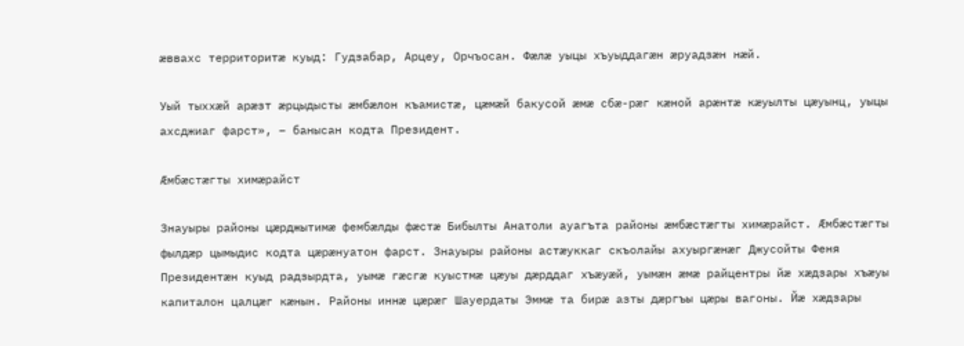æввахс территоритæ куыд: Гудзабар, Арцеу, Орчъосан. Фæлæ уыцы хъуыддагæн æруадзæн нæй.

Уый тыххæй арæзт æрцыдысты æмбæлон къамистæ, цæмæй бакусой æмæ сбæ-рæг кæной арæнтæ кæуылты цæуынц, уыцы ахсджиаг фарст», – банысан кодта Президент.

Æмбæстæгты химæрайст

Знауыры районы цæрджытимæ фембæлды фæстæ Бибылты Анатоли ауагъта районы æмбæстæгты химæрайст. Æмбæстæгты фылдæр цымыдис кодта цæрæнуатон фарст. Знауыры районы астæуккаг скъолайы ахуыргæнæг Джусойты Феня Президентæн куыд радзырдта, уымæ гæсгæ куыстмæ цæуы дæрддаг хъæуæй, уымæн æмæ райцентры йæ хæдзары хъæуы капиталон цалцæг кæнын. Районы иннæ цæрæг Шауердаты Эммæ та бирæ азты дæргъы цæры вагоны. Йæ хæдзары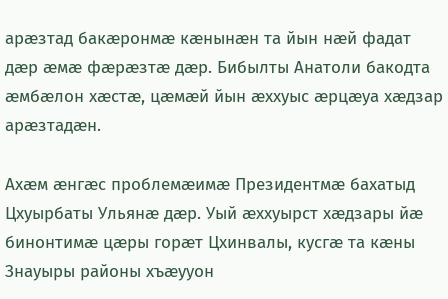арæзтад бакæронмæ кæнынæн та йын нæй фадат дæр æмæ фæрæзтæ дæр. Бибылты Анатоли бакодта æмбæлон хæстæ, цæмæй йын æххуыс æрцæуа хæдзар арæзтадæн.

Ахæм æнгæс проблемæимæ Президентмæ бахатыд Цхуырбаты Ульянæ дæр. Уый æххуырст хæдзары йæ бинонтимæ цæры горæт Цхинвалы, кусгæ та кæны Знауыры районы хъæууон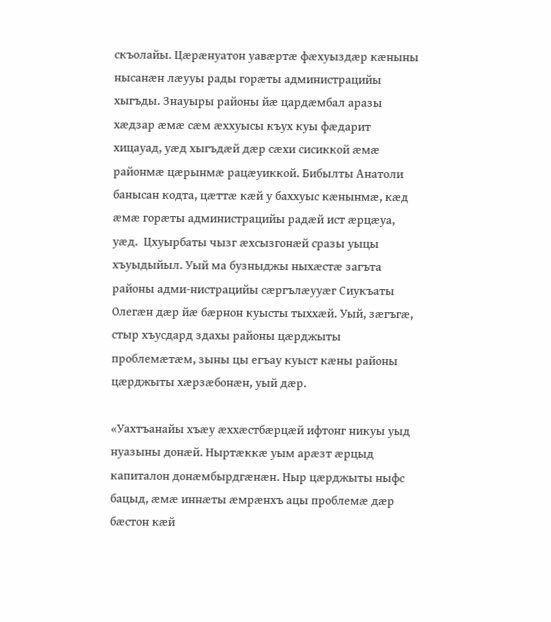скъолайы. Цæрæнуатон уавæртæ фæхуыздæр кæныны нысанæн лæууы рады горæты администрацийы хыгъды. Знауыры районы йæ цардæмбал аразы хæдзар æмæ сæм æххуысы къух куы фæдарит хицауад, уæд хыгъдæй дæр сæхи сисиккой æмæ районмæ цæрынмæ рацæуиккой. Бибылты Анатоли банысан кодта, цæттæ кæй у баххуыс кæнынмæ, кæд æмæ горæты администрацийы радæй ист æрцæуа, уæд.  Цхуырбаты чызг æхсызгонæй сразы уыцы хъуыдыйыл. Уый ма бузныджы ныхæстæ загъта районы адми-нистрацийы сæргълæууæг Сиукъаты Олегæн дæр йæ бæрнон куысты тыххæй. Уый, зæгъгæ, стыр хъусдард здахы районы цæрджыты проблемæтæм, зыны цы егъау куыст кæны районы цæрджыты хæрзæбонæн, уый дæр.

«Уахтъанайы хъæу æххæстбæрцæй ифтонг никуы уыд нуазыны донæй. Ныртæккæ уым арæзт æрцыд капиталон донæмбырдгæнæн. Ныр цæрджыты ныфс бацыд, æмæ иннæты æмрæнхъ ацы проблемæ дæр бæстон кæй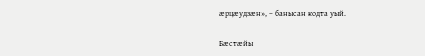æрцæудзæн», – банысан кодта уый.

Бæстæйы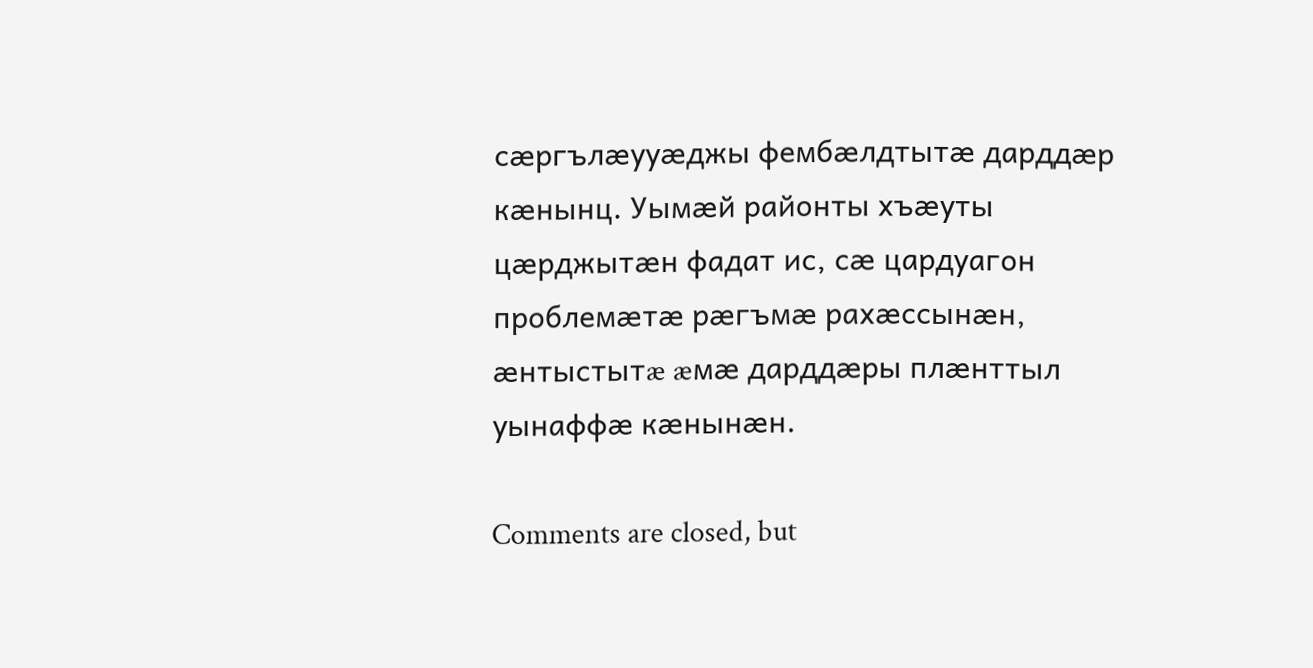сæргълæууæджы фембæлдтытæ дарддæр кæнынц. Уымæй районты хъæуты цæрджытæн фадат ис, сæ цардуагон проблемæтæ рæгъмæ рахæссынæн, æнтыстытæ æмæ дарддæры плæнттыл уынаффæ кæнынæн.

Comments are closed, but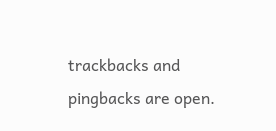trackbacks and pingbacks are open.